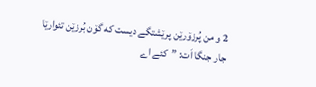2 و من پُرزۆرێن پرێشتگے دیست که گۆن بُرزێن تئوارێا جار جنگا اَت: ”کئے اے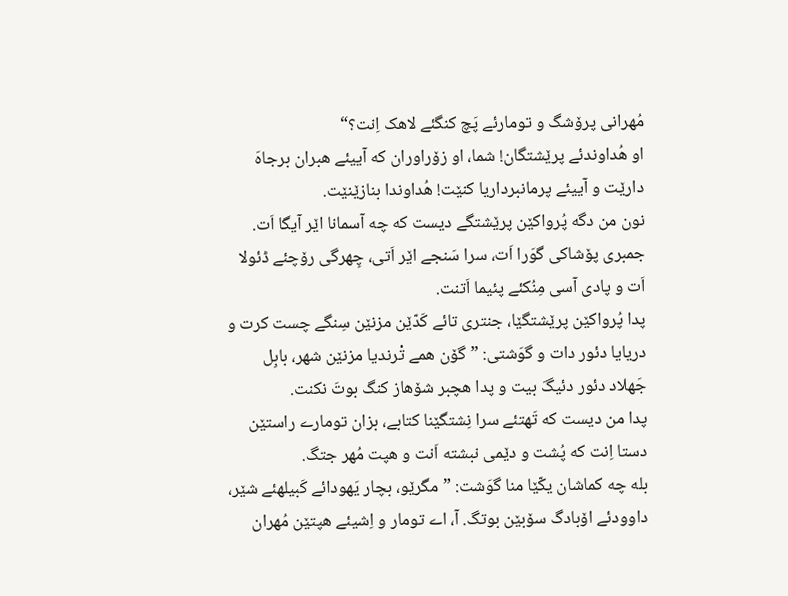مُهرانی پرۆشگ و تومارئے پَچ کنگئے لاهک اِنت؟“
او هُداوندئے پرێشتگان! شما، او زۆراوران که آییئے هبران برجاهَ دارێت و آییئے پرمانبرداریا کنێت! هُداوندا بنازێنێت.
نون من دگه پُرواکێن پرێشتگے دیست که چه آسمانا اێر آیگا اَت. جمبری پۆشاکی گوَرا اَت، سرا سَنجے اێر اَتی، چِهرگی رۆچئے ڈئولا اَت و پادی آسی مِنُکئے پئیما اَتنت.
پدا پُرواکێن پرێشتگێا، جنتری تائے کَدّێن مزنێن سِنگے چست کرت و دریایا دئور دات و گوَشتی: ”گۆن همے تْرندیا مزنێن شهر، بابِل جَهلاد دئور دئیگَ بیت و پدا هچبر شۆهاز کنگ بوتَ نکنت.
پدا من دیست که تَهتئے سرا نِشتگێنا کتابے، بزان تومارے راستێن دستا اِنت که پُشت و دێمی نبشته اَنت و هپت مُهر جتگ.
بله چه کماشان یکّێا منا گوَشت: ”مگرێو، بچار یَهودائے کَبیلهئے شێر، داوودئے اۆبادگ سۆبێن بوتگ. آ، اے تومار و اِشیئے هپتێن مُهران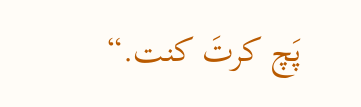پَچ کرتَ کنت.“